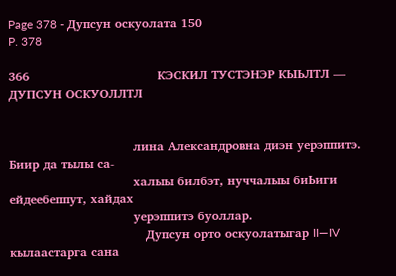Page 378 - Дупсун оскуолата 150
P. 378

366                                КЭСКИЛ ТУСТЭНЭР КЫЬЛТЛ — ДУПСУН ОСКУОЛЛТЛ


                               лина Александровна диэн уерэппитэ. Биир да тылы са-
                               халыы билбэт, нуччалыы биЬиги ейдеебеппут, хайдах
                               уерэппитэ буоллар.
                                  Дупсун орто оскуолатыгар II—IV кылаастарга сана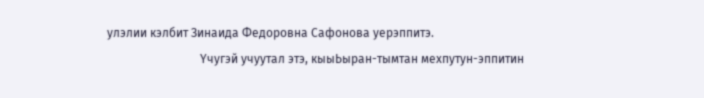улэлии кэлбит Зинаида Федоровна Сафонова уерэппитэ.
                               Yчугэй учуутал этэ, кыыЬыран-тымтан мехпутун-эппитин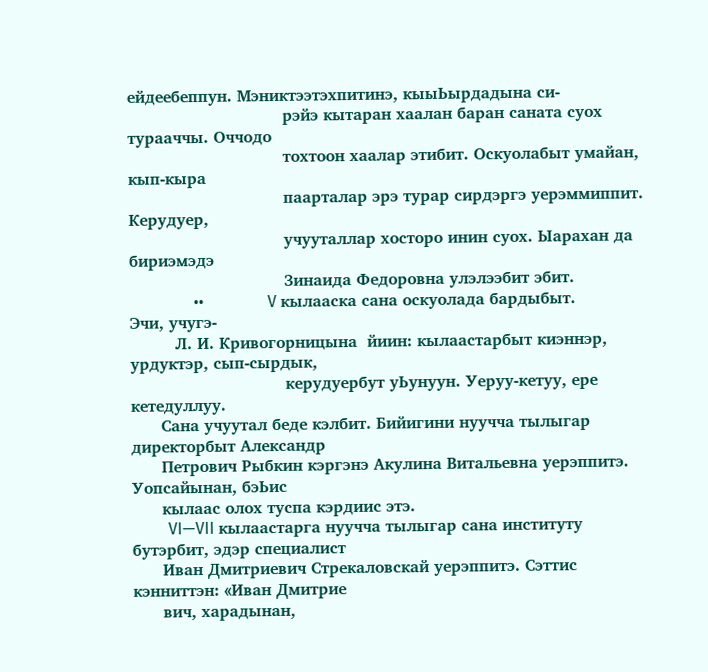ейдеебеппун. Мэниктээтэхпитинэ, кыыЬырдадына си-
                               рэйэ кытаран хаалан баран саната суох турааччы. Оччодо
                               тохтоон хаалар этибит. Оскуолабыт умайан, кып-кыра
                               паарталар эрэ турар сирдэргэ уерэммиппит. Керудуер,
                               учууталлар хосторо инин суох. Ыарахан да бириэмэдэ
                               Зинаида Федоровна улэлээбит эбит.
                ••                V кылааска сана оскуолада бардыбыт. Эчи, учугэ-
         Л. И. Кривогорницына  йиин: кылаастарбыт киэннэр, урдуктэр, сып-сырдык,
                               керудуербут уЬунуун. Уеруу-кетуу, ере кетедуллуу.
      Сана учуутал беде кэлбит. Бийигини нуучча тылыгар директорбыт Александр
      Петрович Рыбкин кэргэнэ Акулина Витальевна уерэппитэ. Уопсайынан, бэЬис
      кылаас олох туспа кэрдиис этэ.
         VI—VII кылаастарга нуучча тылыгар сана институту бутэрбит, эдэр специалист
      Иван Дмитриевич Стрекаловскай уерэппитэ. Сэттис кэнниттэн: «Иван Дмитрие
      вич, харадынан,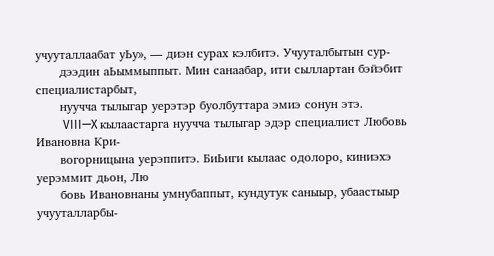учууталлаабат уЬу», — диэн сурах кэлбитэ. Учууталбытын сур-
      дээдин аЬыммыппыт. Мин санаабар, ити сыллартан бэйэбит специалистарбыт,
      нуучча тылыгар уерэтэр буолбуттара эмиэ сонун этэ.
         VIII—X кылаастарга нуучча тылыгар эдэр специалист Любовь Ивановна Кри-
      вогорницына уерэппитэ. БиЬиги кылаас одолоро, киниэхэ уерэммит дьон, Лю
      бовь Ивановнаны умнубаппыт, кундутук саныыр, убаастыыр учууталларбы-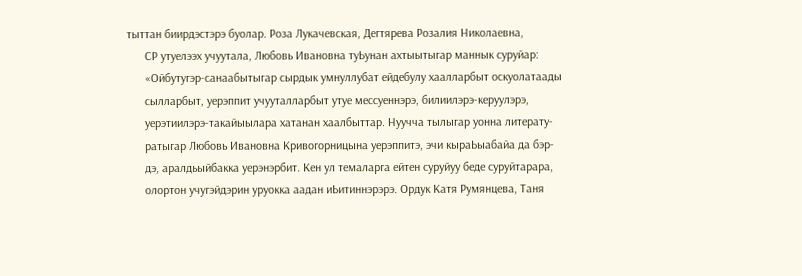тыттан биирдэстэрэ буолар. Роза Лукачевская, Дегтярева Розалия Николаевна,
      СР утуелээх учуутала, Любовь Ивановна туЬунан ахтыытыгар маннык суруйар:
      «Ойбутугэр-санаабытыгар сырдык умнуллубат ейдебулу хаалларбыт оскуолатаады
      сылларбыт, уерэппит учууталларбыт утуе мессуеннэрэ, билиилэрэ-керуулэрэ,
      уерэтиилэрэ-такайыылара хатанан хаалбыттар. Нуучча тылыгар уонна литерату-
      ратыгар Любовь Ивановна Кривогорницына уерэппитэ, эчи кыраЬыабайа да бэр-
      дэ, аралдьыйбакка уерэнэрбит. Кен ул темаларга ейтен суруйуу беде суруйтарара,
      олортон учугэйдэрин уруокка аадан иЬитиннэрэрэ. Ордук Катя Румянцева, Таня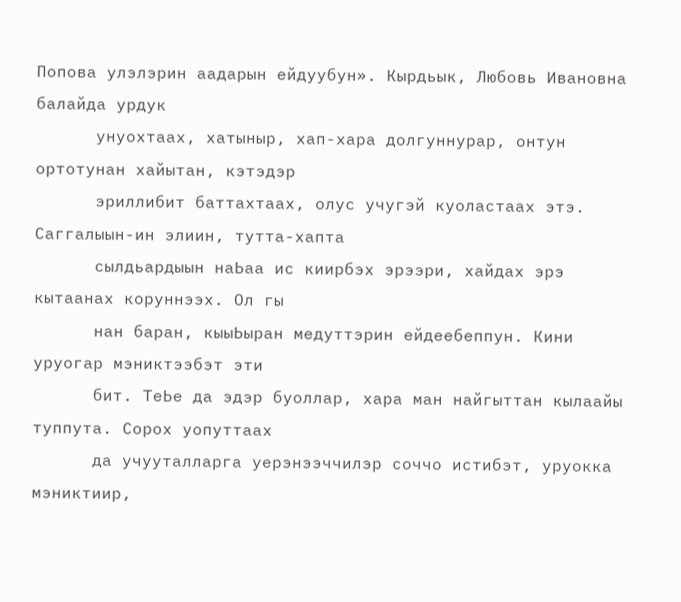Попова улэлэрин аадарын ейдуубун». Кырдьык, Любовь Ивановна балайда урдук
      унуохтаах, хатыныр, хап-хара долгуннурар, онтун ортотунан хайытан, кэтэдэр
      эриллибит баттахтаах, олус учугэй куоластаах этэ. Саггалыын-ин элиин, тутта-хапта
      сылдьардыын наЬаа ис киирбэх эрээри, хайдах эрэ кытаанах коруннээх. Ол гы
      нан баран, кыыЬыран медуттэрин ейдеебеппун. Кини уруогар мэниктээбэт эти
      бит. ТеЬе да эдэр буоллар, хара ман найгыттан кылаайы туппута. Сорох уопуттаах
      да учууталларга уерэнээччилэр соччо истибэт, уруокка мэниктиир,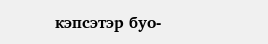кэпсэтэр буо-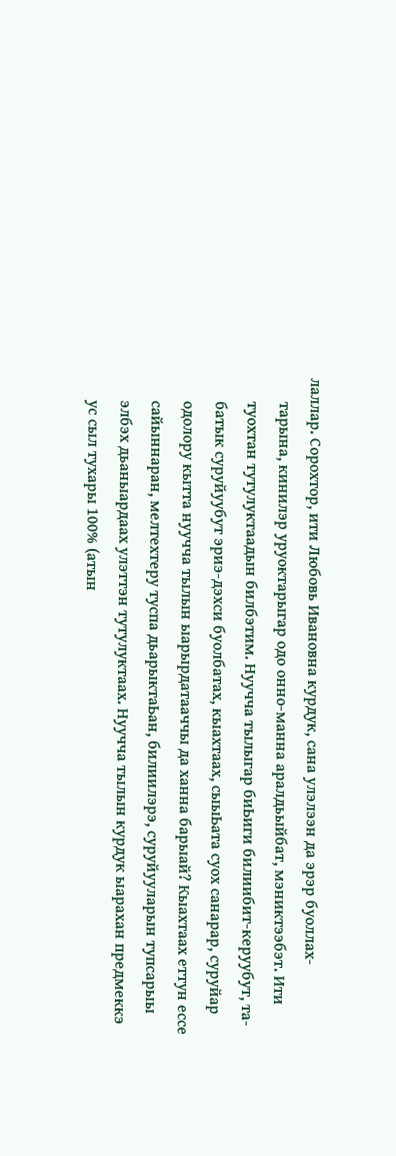лаллар. Сорохтор, ити Любовь Ивановна курдук, сана улэлээн да эрэр буоллах-
      тарына, кинилэр уруоктарыгар одо онно-манна аралдьыйбат, мэниктээбэт. Ити
      туохтан тутулуктаадын билбэтим. Нуучча тылыгар биЬиги билиибит-керуубут, та-
      батык суруйуубут эриэ-дэхси буолбатах, кыахтаах, сыыЬата суох санарар, суруйар
      одолору кытта нуучча тылын ыарырдатааччы да ханна барыай? Кыахтаах еттун ессе
      сайыннаран, мелтехтеру туспа дьарыктаЬан, билиилэрэ, суруйууларын тупсарыы
      элбэх дьаныардаах улэттэн тутулуктаах. Нуучча тылын курдук ыарахан предмеккэ
      ус сыл тухары 100% (атын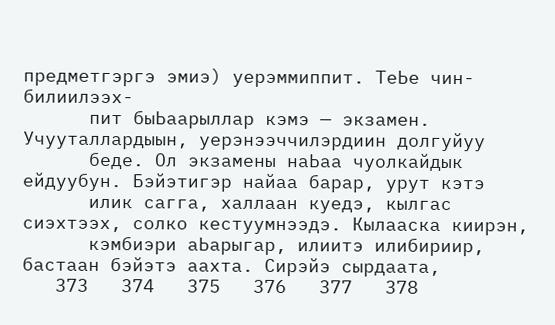предметгэргэ эмиэ) уерэммиппит. ТеЬе чин- билиилээх-
      пит быЬаарыллар кэмэ — экзамен. Учууталлардыын, уерэнээччилэрдиин долгуйуу
      беде. Ол экзамены наЬаа чуолкайдык ейдуубун. Бэйэтигэр найаа барар, урут кэтэ
      илик сагга, халлаан куедэ, кылгас сиэхтээх, солко кестуумнээдэ. Кылааска киирэн,
      кэмбиэри аЬарыгар, илиитэ илибириир, бастаан бэйэтэ аахта. Сирэйэ сырдаата,
   373   374   375   376   377   378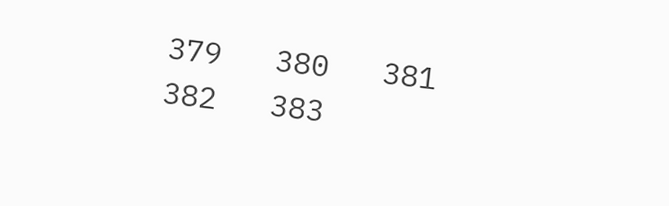379   380   381   382   383